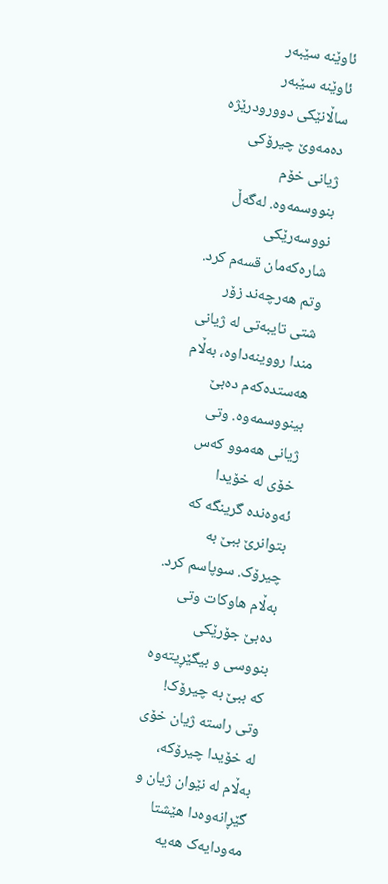ئاوێنە سێبەر
ئاوێنە سێبەر
ساڵانێکی دوورودرێژە دەمەوێ چیرۆکی ژیانی خۆم بنووسمەوە. لەگەڵ نووسەرێکی شارەکەمان قسەم کرد. وتم هەرچەند زۆر شتی تایبەتی لە ژیانی مندا رووینەداوە، بەڵام هەستدەکەم دەبێ بینووسمەوە. وتی ژیانی هەموو کەس خۆی لە خۆیدا ئەوەندە گرینگە کە بتوانرێ ببێ بە چیرۆک. سوپاسم کرد. بەڵام هاوکات وتی دەبێ جۆرێکی بنووسی و بیگێڕیتەوە کە ببێ بە چیرۆک! وتی راستە ژیان خۆی لە خۆیدا چیرۆکە، بەڵام لە نێوان ژیان و گێڕانەوەدا هێشتا مەودایەک هەیە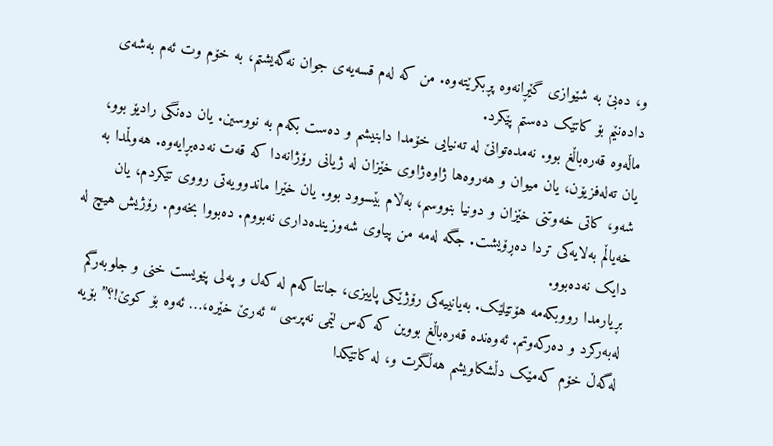و، دەبێ بە شێوازی گێڕانەوە پڕبکرێتەوە. من کە لەم قسەیەی جوان نەگەیشتم، بە خۆم وت ئەم بەشەی دادەنێم بۆ کاتێک دەستم پێکرد.
ماڵەوە قەرەباڵغ بوو. نەمدەتوانێ لە تەنیایی خۆمدا دابنیشم و دەست بکەم بە نووسین. یان دەنگی رادیۆ بوو، یان تەلەفزیۆن، یان میوان و هەروەها ژاوەژاوی خێزان لە ژیانی رۆژانەدا کە قەت نەدەبڕایەوە. هەوڵمدا بە شەو، کاتی خەوتنی خێزان و دونیا بنووسم، بەڵام بێسوود بوو. یان خێرا ماندوویەتی رووی تێکردم، یان خەیاڵم بەلایەکی تردا دەڕۆیشت. جگە لەمە من پیاوی شەوزیندەداری نەبووم. دەبووا بخەوم. رۆژیش هیچ لە دایک نەدەبوو.
بڕیارمدا رووبکەمە هۆتێلێک. بەیانییەکی رۆژێکی پاییزی، جانتاکەم لە کەل و پەلی پێویست خنی و جلوبەرگم لەبەرکرد و دەرکەوتم. ئەوەندە قەرەباڵغ بووین کە کەس لێمی نەپرسی “ئەرێ خێرە،… ئەوە بۆ کوێ!؟” بۆیە لەگەڵ خۆم کەمێک دڵشکاویشم هەڵگرت و، لە کاتێکدا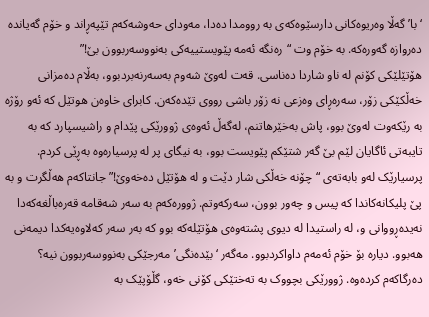‘با’ گەڵا وەریوەکانی دارسێوەکەی بە روومدا دەدا، مەودای حەوشەکەم تێپەڕاند و خۆم گەیاندە دەروازە گەورەکە. بە خۆم وت “رەنگە ئەمە پێویستییەکی بەنووسەربوون بێ!”
هۆتێلێکی کۆنم لە ناو شاردا دەناسی. قەت لەوێ شەوم بەسەرنەبردبوو، بەڵام دەمزانی خەڵکێکی زۆر، سەرەڕای وەزعی نە زۆر باشی رووی تێدەکەن. کابرای خاوەن هوتێل کە ئەو رۆژە بە رێکەوت لەوێ بوو، پاش بەخێرهاتنم، لەگەڵ ئەوەی ژوورێکی پێدام و راشیسپارد کە بە تایبەتی ئاگایان لێم بێ گەر شتێکم پێویست بوو، بە نیگای پر لە پرسیارەوە بەڕێی کردم. پرسیارێک لەو بابەتەی “چۆنە خەڵکی شار دێت و لە هۆتێل دەخەوێ!” جانتاکەم هەڵگرت و بە پێ پلیکانەکاندا کە پیس و چەور بوون، سەرکەوتم. ژوورەکەم بە سەر شەقامە قەرەباڵغەکەدا نەیدەڕووانی و، لە راستیدا لە دیوی پشتەوەی هۆتێلەکە بوو کە بەر سەر کەلاوەیەکدا دیمەنی هەبوو. دیارە بۆ خۆم ئەمەم داواکردبوو. مەگەر ‘بێدەنگی’ مەرجێکی بەنووسەربوون نیە؟
دەرگاکەم کردەوە. ژوورێکی بچووک بە تەختێکی کۆنی خەو، گڵۆپێک بە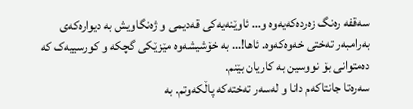سەقفە رەنگ زەردەکەیەوە و… ئاوێنەیەکی قەدیمی و ژەنگاویش بە دیوارەکەی بەرامبەر تەختی خەوەکەوە. ئاها!… بە خۆشیشەوە مێزێکی گچکە و کورسییەک کە دەمتوانی بۆ نووسین بە کاریان بێنم.
سەرەتا جانتاکەم دانا و لەسەر تەختەکە پاڵکەوتم. بە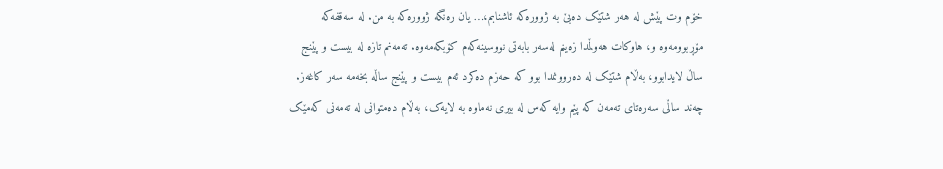خۆم وت پێش لە هەر شتێک دەبێ بە ژوورەکە ئاشنابم،… یان رەنگە ژوورەکە بە من. لە سەقفەکە مۆڕبوومەوە و، هاوکات هەوڵمدا زەینم لەسەر بابەتی نووسینەکەم کۆبکەمەوە. تەمەنم تازە لە بیست و پێنج ساڵ لایدابوو، بەڵام شتێک لە دەروونمدا بوو کە حەزم دەکرد ئەم بیست و پێنج ساڵە بخەمە سەر کاغەز. چەند ساڵی سەرەتای تەمەن کە پێم وایە کەس لە بیری نەماوە بە لایەک، بەڵام دەمتوانی لە تەمەنی کەمێک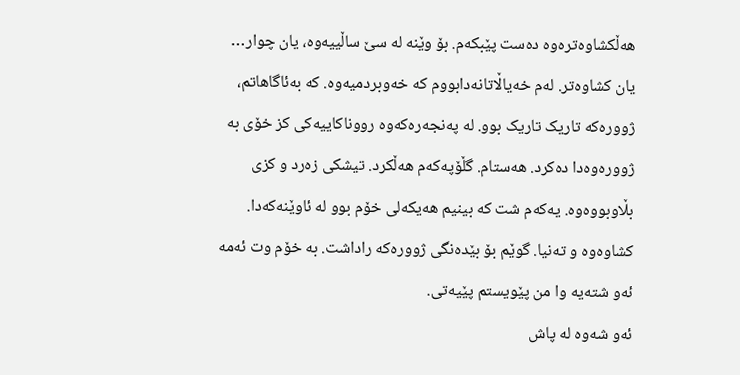هەڵکشاوەترەوە دەست پێبکەم. بۆ وێنە لە سێ ساڵییەوە، یان چوار… یان کشاوەتر. لەم خەیاڵاتانەدابووم کە خەوبردمیەوە. کە بەئاگاهاتم، ژوورەکە تاریک تاریک بوو. لە پەنجەرەکەوە رووناکاییەکی کز خۆی بە ژوورەوەدا دەکرد. هەستام. گڵۆپەکەم هەڵکرد. تیشکی زەرد و کزی بڵاوبووەوە. یەکەم شت کە بینیم هەیکەلی خۆم بوو لە ئاوێنەکەدا. کشاوەوە و تەنیا. گوێم بۆ بێدەنگی ژوورەکە راداشت. بە خۆم وت ئەمە ئەو شتەیە وا من پێویستم پێیەتی.
ئەو شەوە لە پاش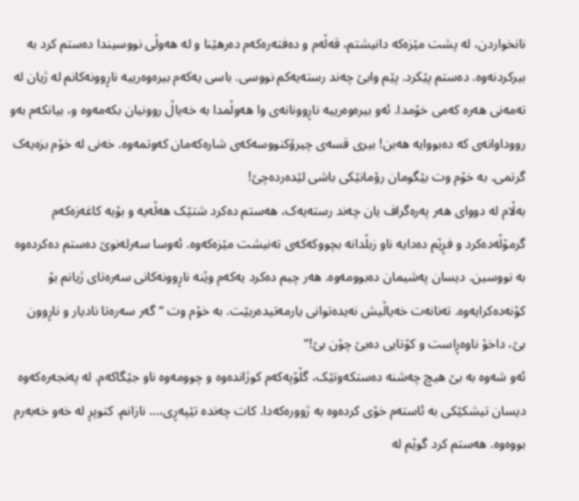نانخواردن، لە پشت مێزەکە دانیشتم، قەڵەم و دەفتەرەکەم دەرهێنا و لە هەوڵی نووسیندا دەستم کرد بە بیرکردنەوە. دەستم پێکرد. پێم وابێ چەند رستەیەکم نووسی. باسی یەکەم بیرەوەرییە ناڕوونەکانم لە ژیان لە تەمەنی هەرە کەمی خۆمدا. ئەو بیرەوەرییە ناڕوونانەی وا هەوڵمدا بە خەیاڵ روونیان بکەمەوە و، بیانکەم بەو رووداوانەی کە دەبووایە هەبن! بیری قسەی چیرۆکنووسەکەی شارەکەمان کەوتمەوە. خەنی لە خۆم بزەیەک گرتمی. بە خۆم وت بێگومان رۆمانێکی باشی لێدەردەچێ!
بەڵام لە دووای هەر پەرەگراف یان چەند رستەیەک، هەستم دەکرد شتێک هەڵەیە و بۆیە کاغەزەکەم گرمۆڵەدەکرد و فڕێم دەدایە ناو زبڵدانە بچووکەکەی تەنیشت مێزەکەوە. ئەوسا سەرلەنوێ دەستم دەکردەوە بە نووسین. دیسان پەشیمان دەبوومەوە. هەر چیم دەکرد یەکەم وێنە ناڕوونەکانی سەرەتای ژیانم بۆ کۆنەدەکرایەوە. تەنانەت خەیاڵیش نەیدەتوانی یارمەتیدەربێت. بە خۆم وت “گەر سەرەتا نادیار و ناڕوون بێ، داخۆ ناوەڕاست و کۆتایی دەبێ چۆن بێ!”
ئەو شەوە بە بێ هیچ چەشنە دەستکەوتێک، گڵۆپەکەم کوژاندەوە و چوومەوە ناو جێگاکەم. لە پەنجەرەکەوە دیسان تیشکێکی بە ئاستەم خۆی کردەوە بە ژوورەکەدا. کات چەندە تێپەڕی،… نازانم. کتوپڕ لە خەو خەبەرم بووەوە. هەستم کرد گوێم لە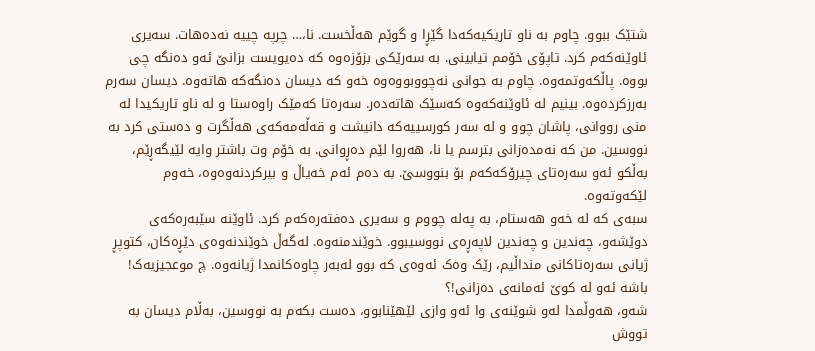شتێک ببوو. چاوم بە ناو تاریکیەکەدا گێڕا و گوێم هەڵخست. نا،… چرپە چییە نەدەهات. سەیری ئاوێنەکەم کرد. تاپۆی خۆمم تیابینی. بە سەرێکی بزۆزەوە کە دەیویست بزانێ ئەو دەنگە چی بووە. پاڵکەوتمەوە. چاوم بە جوانی نەچووبووەوە خەو کە دیسان دەنگەکە هاتەوە. دیسان سەرم بەرزکردەوە. بینیم لە ئاوێنەکەوە کەسێک هاتەدەر. سەرەتا کەمێک راوەستا و لە ناو تاریکیدا لە منی رووانی، پاشان چوو و لە سەر کورسییەکە دانیشت و قەڵەمەکەی هەڵگرت و دەستی کرد بە نووسین. من کە نەمدەزانی بترسم یا نا، هەروا لێم دەڕوانی. بە خۆم وت باشتر وایە لێیگەڕێم، بەڵکو ئەو سەرەتای چیرۆکەکەم بۆ بنووسێ. بە دەم ئەم خەیاڵ و بیرکردنەوەوە، خەوم لێکەوتەوە.
سبەی کە لە خەو هەستام، بە پەلە چووم و سەیری دەفتەرەکەم کرد. ئاوێنە سێبەرەکەی دوێشەو، چەندین و چەندین لاپەڕەی نووسیبوو. خوێندمنەوە. لەگەڵ خوێندنەوەی دێڕەکان، کتوپڕ ژیانی سەرەتاکانی منداڵیم، رێک وەک ئەوەی کە بوو لەبەر چاوەکانمدا ژیانەوە. چ موعجیزیەک! باشە ئەو لە کوێ ئەمانەی دەزانی!؟
شەو، هەوڵمدا لەو شوێنەی وا ئەو وازی لێهێنابوو، دەست بکەم بە نووسین، بەڵام دیسان بە تووش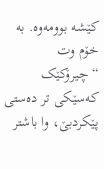کێشە بوومەوە. بە خۆم وت “چیرۆکێک کەسێکی تر دەستی پێکردبێ، وا باشتر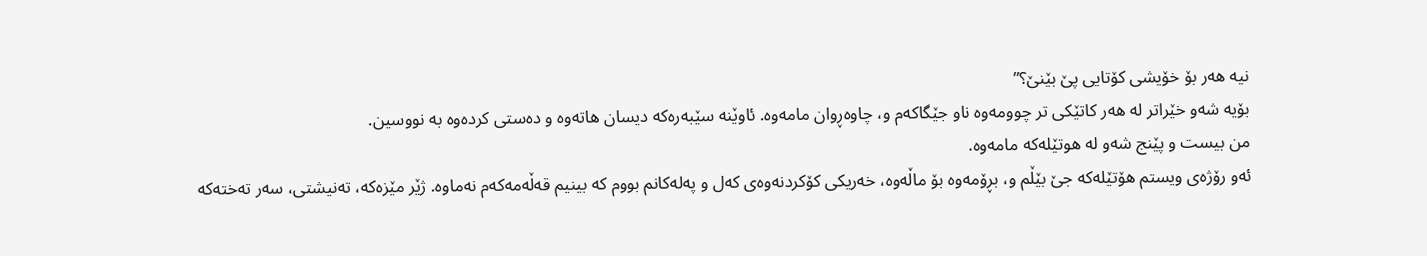نیە هەر بۆ خۆیشی کۆتایی پێ بێنێ؟”
بۆیە شەو خێراتر لە هەر کاتێکی تر چوومەوە ناو جێگاکەم و، چاوەڕوان مامەوە. ئاوێنە سێبەرەکە دیسان هاتەوە و دەستی کردەوە بە نووسین.
من بیست و پێنج شەو لە هوتێلەکە مامەوە.
ئەو رۆژەی ویستم هۆتێلەکە جێ بێڵم و، بڕۆمەوە بۆ ماڵەوە، خەریکی کۆکردنەوەی کەل و پەلەکانم بووم کە بینیم قەڵەمەکەم نەماوە. ژێر مێزەکە، تەنیشتی، سەر تەختەکە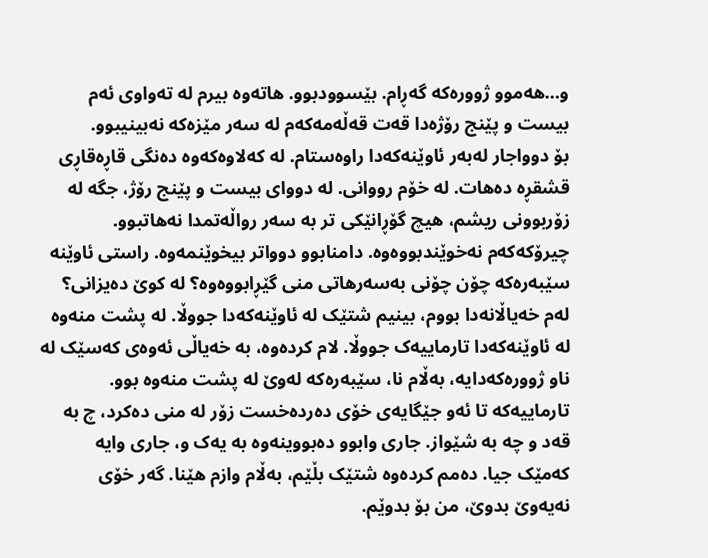و…هەموو ژوورەکە گەڕام. بێسوودبوو. هاتەوە بیرم لە تەواوی ئەم بیست و پێنج رۆژەدا قەت قەڵەمەکەم لە سەر مێزەکە نەبینیبوو.
بۆ دوواجار لەبەر ئاوێنەکەدا راوەستام. لە کەلاوەکەوە دەنگی قاڕەقاڕی قشقڕە دەهات. لە خۆم رووانی. لە دووای بیست و پێنج رۆژ، جگە لە زۆربوونی ریشم، هیچ گۆڕانێکی تر بە سەر رواڵەتمدا نەهاتبوو. چیرۆکەکەم نەخوێندبووەوە. دامنابوو دوواتر بیخوێنمەوە. راستی ئاوێنە سێبەرەکە چۆن چۆنی بەسەرهاتی منی گێڕابووەوە؟ لە کوێ دەیزانی؟ لەم خەیاڵانەدا بووم، بینیم شتێک لە ئاوێنەکەدا جووڵا. لە پشت منەوە لە ئاوێنەکەدا تارماییەک جووڵا. لام کردەوە، بە خەیاڵی ئەوەی کەسێک لە ناو ژوورەکەدایە، بەڵام نا، سێبەرەکە لەوێ لە پشت منەوە بوو.
تارماییەکە تا ئەو جێگایەی خۆی دەردەخست زۆر لە منی دەکرد، چ بە قەد و چە بە شێواز. جاری وابوو دەبووینەوە بە یەک و، جاری وایە کەمێک جیا. دەمم کردەوە شتێک بڵێم، بەڵام وازم هێنا. گەر خۆی نەیەوێ بدوێ، من بۆ بدوێم.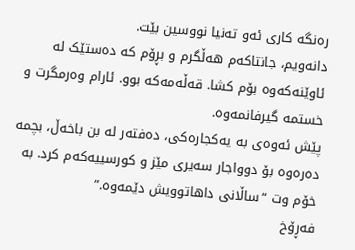رەنگە کاری ئەو تەنیا نووسین بێت.
دانەویم، جانتاکەم هەڵگرم و بڕۆم کە دەستێک لە ئاوێنەکەوە بۆم کشا. قەڵەمەکە بوو. ئارام وەرمگرت و خستمە گیرفانمەوە.
پێش ئەوەی بە یەکجارەکی، دەفتەر لە بن باخەڵ، بچمە دەرەوە بۆ دوواجار سەیری مێز و کورسییەکەم کرد. بە خۆم وت “ساڵانی داهاتوویش دێمەوە.”
فەڕۆخ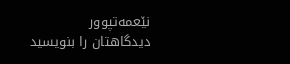نێعمەتپوور
دیدگاهتان را بنویسید